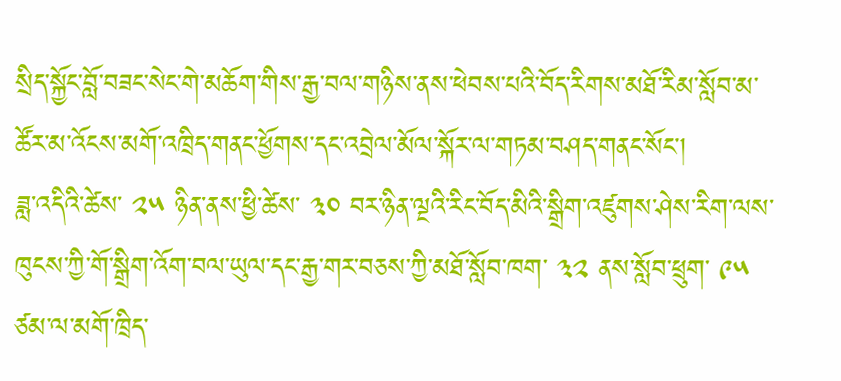སྲིད་སྐྱོང་བློ་བཟང་སེང་གེ་མཆོག་གིས་རྒྱ་བལ་གཉིས་ནས་ཕེབས་པའི་བོད་རིགས་མཐོ་རིམ་སློབ་མ་ཚོར་མ་འོངས་མགོ་འཁྲིད་གནང་ཕྱོགས་དང་འབྲེལ་མོལ་སྐོར་ལ་གཏམ་བཤད་གནང་སོང་།
ཟླ་འདིའི་ཚེས་ ༢༥ ཉིན་ནས་ཕྱི་ཚེས་ ༣༠ བར་ཉིན་ལྔའི་རིང་བོད་མིའི་སྒྲིག་འཛུགས་ཤེས་རིག་ལས་ཁུངས་ཀྱི་གོ་སྒྲིག་འོག་བལ་ཡུལ་དང་རྒྱ་གར་བཅས་ཀྱི་མཐོ་སློབ་ཁག་ ༣༢ ནས་སློབ་ཕྲུག་ ༩༥ ཙམ་ལ་མགོ་ཁྲིད་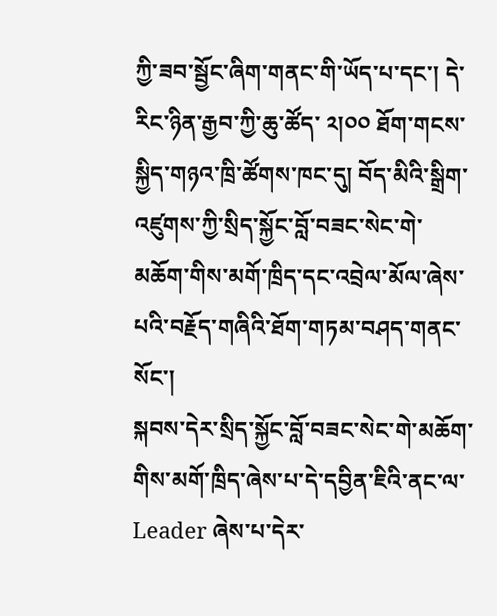ཀྱི་ཟབ་སྦྱོང་ཞིག་གནང་གི་ཡོད་པ་དང་། དེ་རིང་ཉིན་རྒྱབ་ཀྱི་ཆུ་ཚོད་ ༢།༠༠ ཐོག་གངས་སྐྱིད་གཉའ་ཁྲི་ཚོགས་ཁང་དུ། བོད་མིའི་སྒྲིག་འཛུགས་ཀྱི་སྲིད་སྐྱོང་བློ་བཟང་སེང་གེ་མཆོག་གིས་མགོ་ཁྲིད་དང་འབྲེལ་མོལ་ཞེས་པའི་བརྗོད་གཞིའི་ཐོག་གཏམ་བཤད་གནང་སོང་།
སྐབས་དེར་སྲིད་སྐྱོང་བློ་བཟང་སེང་གེ་མཆོག་གིས་མགོ་ཁྲིད་ཞེས་པ་དེ་དབྱིན་ཇིའི་ནང་ལ་ Leader ཞེས་པ་དེར་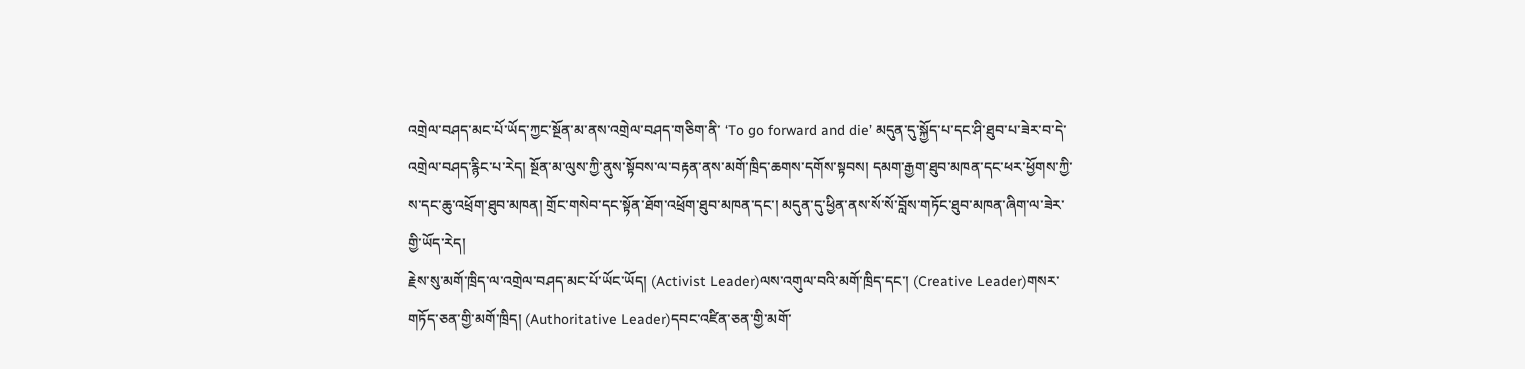འགྲེལ་བཤད་མང་པོ་ཡོད་ཀྱང་སྔོན་མ་ནས་འགྲེལ་བཤད་གཅིག་ནི་ ‘To go forward and die’ མདུན་དུ་སྐྱོད་པ་དང་ཤི་ཐུབ་པ་ཟེར་བ་དེ་འགྲེལ་བཤད་རྙིང་པ་རེད། སྔོན་མ་ལུས་ཀྱི་ནུས་སྟོབས་ལ་བརྟན་ནས་མགོ་ཁྲིད་ཆགས་དགོས་སྟབས། དམག་རྒྱག་ཐུབ་མཁན་དང་ཕར་ཕྱོགས་ཀྱི་ས་དང་ཆུ་འཕྲོག་ཐུབ་མཁན། གྲོང་གསེབ་དང་སྟོན་ཐོག་འཕྲོག་ཐུབ་མཁན་དང་། མདུན་དུ་ཕྱིན་ནས་སོ་སོ་བློས་གཏོང་ཐུབ་མཁན་ཞིག་ལ་ཟེར་གྱི་ཡོད་རེད།
རྗེས་སུ་མགོ་ཁྲིད་ལ་འགྲེལ་བཤད་མང་པོ་ཡོང་ཡོད། (Activist Leader)ལས་འགུལ་བའི་མགོ་ཁྲིད་དང་། (Creative Leader)གསར་གཏོད་ཅན་གྱི་མགོ་ཁྲིད། (Authoritative Leader)དབང་འཛིན་ཅན་གྱི་མགོ་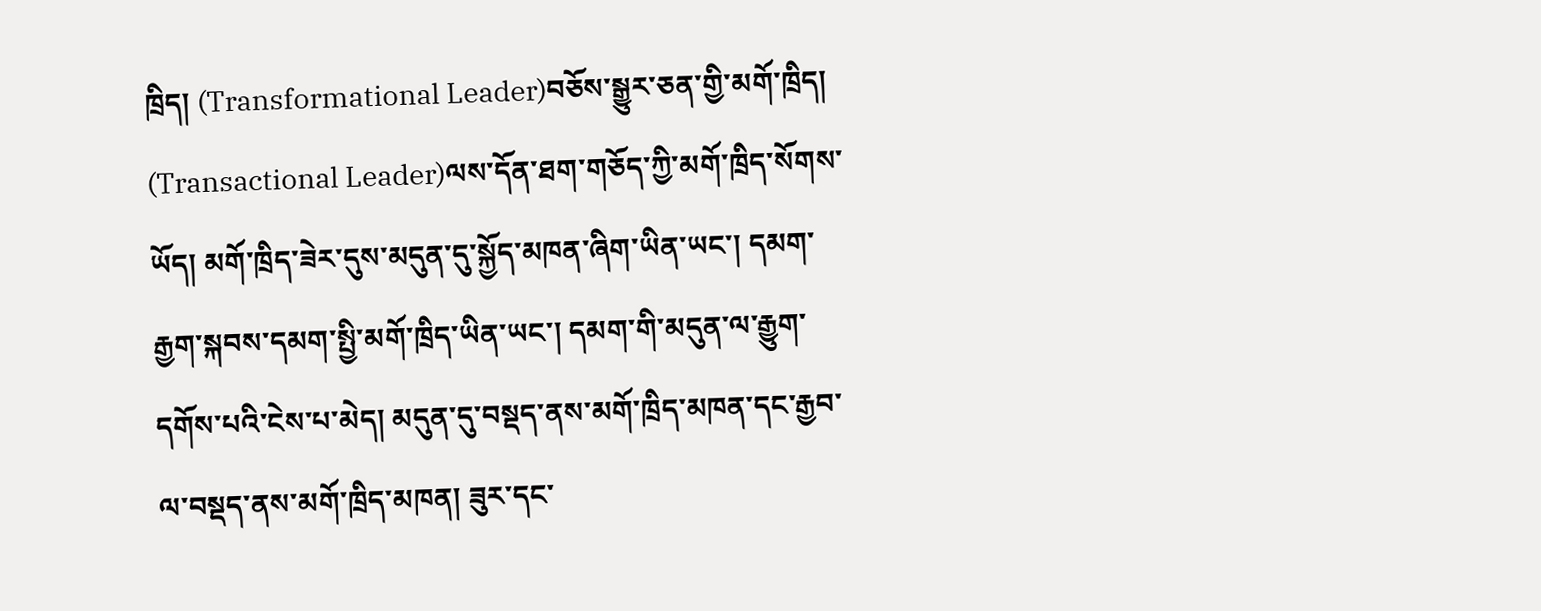ཁྲིད། (Transformational Leader)བཅོས་སྒྱུར་ཅན་གྱི་མགོ་ཁྲིད། (Transactional Leader)ལས་དོན་ཐག་གཅོད་ཀྱི་མགོ་ཁྲིད་སོགས་ཡོད། མགོ་ཁྲིད་ཟེར་དུས་མདུན་དུ་སྐྱོད་མཁན་ཞིག་ཡིན་ཡང་། དམག་རྒྱག་སྐབས་དམག་སྤྱི་མགོ་ཁྲིད་ཡིན་ཡང་། དམག་གི་མདུན་ལ་རྒྱུག་དགོས་པའི་ངེས་པ་མེད། མདུན་དུ་བསྡད་ནས་མགོ་ཁྲིད་མཁན་དང་རྒྱབ་ལ་བསྡད་ནས་མགོ་ཁྲིད་མཁན། ཟུར་དང་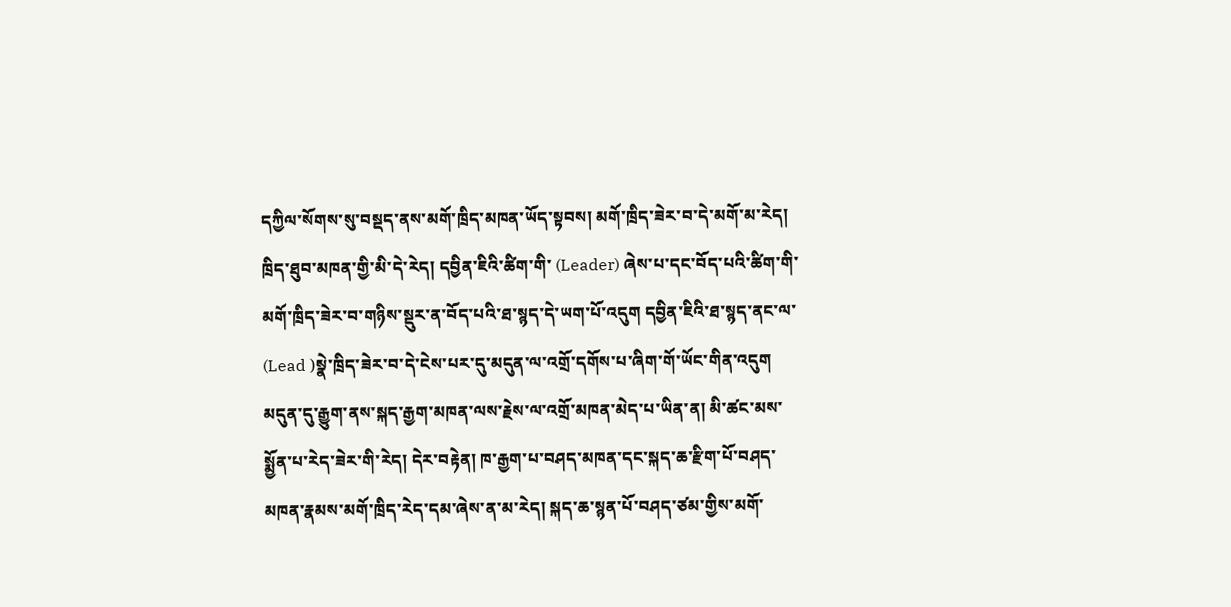དཀྱིལ་སོགས་སུ་བསྡད་ནས་མགོ་ཁྲིད་མཁན་ཡོད་སྟབས། མགོ་ཁྲིད་ཟེར་བ་དེ་མགོ་མ་རེད། ཁྲིད་ཐུབ་མཁན་གྱི་མི་དེ་རེད། དབྱིན་ཇིའི་ཚིག་གི་ (Leader) ཞེས་པ་དང་བོད་པའི་ཚིག་གི་མགོ་ཁྲིད་ཟེར་བ་གཉིས་སྡུར་ན་བོད་པའི་ཐ་སྙད་དེ་ཡག་པོ་འདུག དབྱིན་ཇིའི་ཐ་སྙད་ནང་ལ་ (Lead )སྣེ་ཁྲིད་ཟེར་བ་དེ་ངེས་པར་དུ་མདུན་ལ་འགྲོ་དགོས་པ་ཞིག་གོ་ཡོང་གིན་འདུག
མདུན་དུ་རྒྱུག་ནས་སྐད་རྒྱག་མཁན་ལས་རྗེས་ལ་འགྲོ་མཁན་མེད་པ་ཡིན་ན། མི་ཚང་མས་སྨྱོན་པ་རེད་ཟེར་གི་རེད། དེར་བརྟེན། ཁ་རྒྱག་པ་བཤད་མཁན་དང་སྐད་ཆ་རྫིག་པོ་བཤད་མཁན་རྣམས་མགོ་ཁྲིད་རེད་དམ་ཞེས་ན་མ་རེད། སྐད་ཆ་སྙན་པོ་བཤད་ཙམ་གྱིས་མགོ་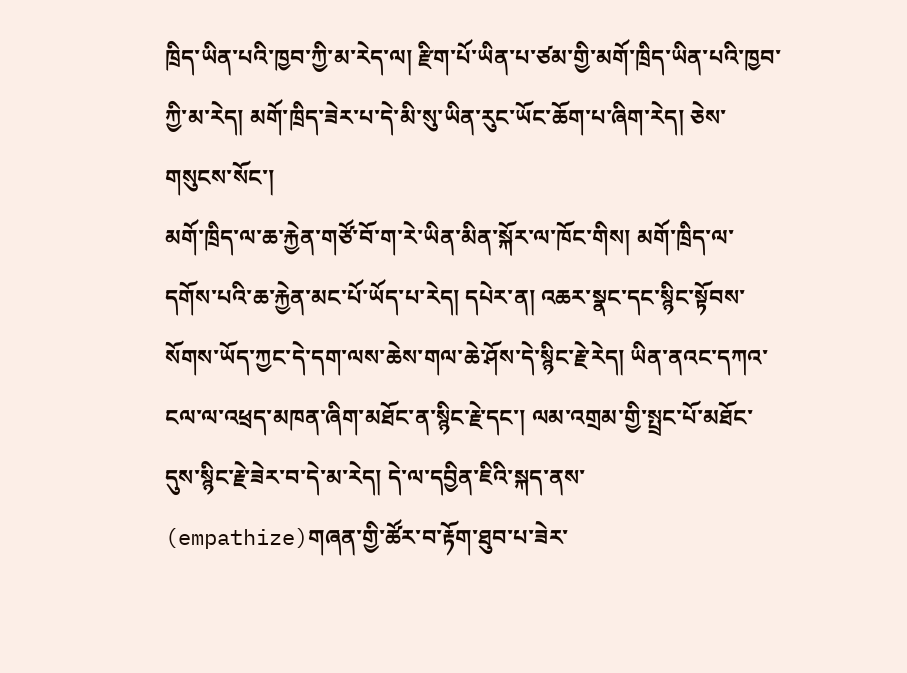ཁྲིད་ཡིན་པའི་ཁྱབ་ཀྱི་མ་རེད་ལ། རྫིག་པོ་ཡིན་པ་ཙམ་གྱི་མགོ་ཁྲིད་ཡིན་པའི་ཁྱབ་ཀྱི་མ་རེད། མགོ་ཁྲིད་ཟེར་པ་དེ་མི་སུ་ཡིན་རུང་ཡོང་ཆོག་པ་ཞིག་རེད། ཅེས་གསུངས་སོང་།
མགོ་ཁྲིད་ལ་ཆ་རྐྱེན་གཙོ་བོ་ག་རེ་ཡིན་མིན་སྐོར་ལ་ཁོང་གིས། མགོ་ཁྲིད་ལ་དགོས་པའི་ཆ་རྐྱེན་མང་པོ་ཡོད་པ་རེད། དཔེར་ན། འཆར་སྣང་དང་སྙིང་སྟོབས་སོགས་ཡོད་ཀྱང་དེ་དག་ལས་ཆེས་གལ་ཆེ་ཤོས་དེ་སྙིང་རྗེ་རེད། ཡིན་ནའང་དཀའ་ངལ་ལ་འཕྲད་མཁན་ཞིག་མཐོང་ན་སྙིང་རྗེ་དང་། ལམ་འགྲམ་གྱི་སྤྲང་པོ་མཐོང་དུས་སྙིང་རྗེ་ཟེར་བ་དེ་མ་རེད། དེ་ལ་དབྱིན་ཇིའི་སྐད་ནས་ (empathize)གཞན་གྱི་ཚོར་བ་རྟོག་ཐུབ་པ་ཟེར་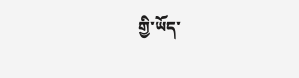གྱི་ཡོད་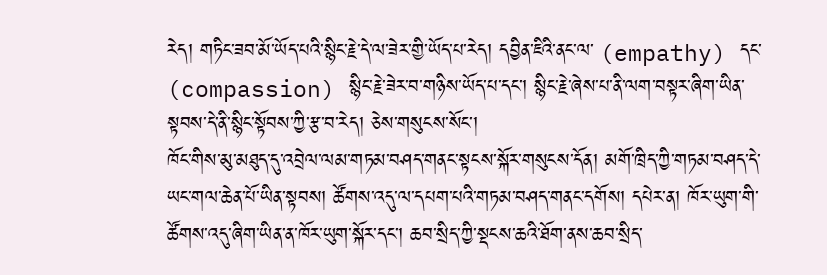རེད། གཏིང་ཟབ་མོ་ཡོད་པའི་སྙིང་རྗེ་དེ་ལ་ཟེར་གྱི་ཡོད་པ་རེད། དབྱིན་ཇིའི་ནང་ལ་ (empathy) དང་ (compassion) སྙིང་རྗེ་ཟེར་བ་གཉིས་ཡོད་པ་དང་། སྙིང་རྗེ་ཞེས་པ་ནི་ལག་བསྟར་ཞིག་ཡིན་སྟབས་དེ་ནི་སྙིང་སྟོབས་ཀྱི་རྩ་བ་རེད། ཅེས་གསུངས་སོང་།
ཁོང་གིས་མུ་མཐུད་དུ་འབྲེལ་ལམ་གཏམ་བཤད་གནང་སྟངས་སྐོར་གསུངས་དོན། མགོ་ཁྲིད་ཀྱི་གཏམ་བཤད་དེ་ཡང་གལ་ཆེན་པོ་ཡིན་སྟབས། ཚོགས་འདུ་ལ་དཔག་པའི་གཏམ་བཤད་གནང་དགོས། དཔེར་ན། ཁོར་ཡུག་གི་ཚོགས་འདུ་ཞིག་ཡིན་ན་ཁོར་ཡུག་སྐོར་དང་། ཆབ་སྲིད་ཀྱི་སྡངས་ཆའི་ཐོག་ནས་ཆབ་སྲིད་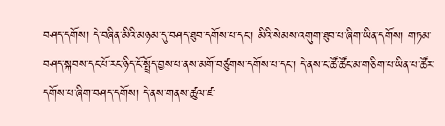བཤད་དགོས། དེ་བཞིན་མིའི་མཉམ་དུ་བཤད་ཐུབ་དགོས་པ་དང་། མིའི་སེམས་འགུག་ཐུབ་པ་ཞིག་ཡིན་དགོས། གཏམ་བཤད་སྐབས་དང་པོ་རང་ཉིད་ངོ་སྤྲོད་བྱས་པ་ནས་མགོ་བཙུགས་དགོས་པ་དང་། དེ་ནས་ང་ཚོ་ཚོང་མ་གཅིག་པ་ཡིན་པ་ཚོར་དགོས་པ་ཞིག་བཤད་དགོས། དེ་ནས་གནས་ཚུལ་ཛ་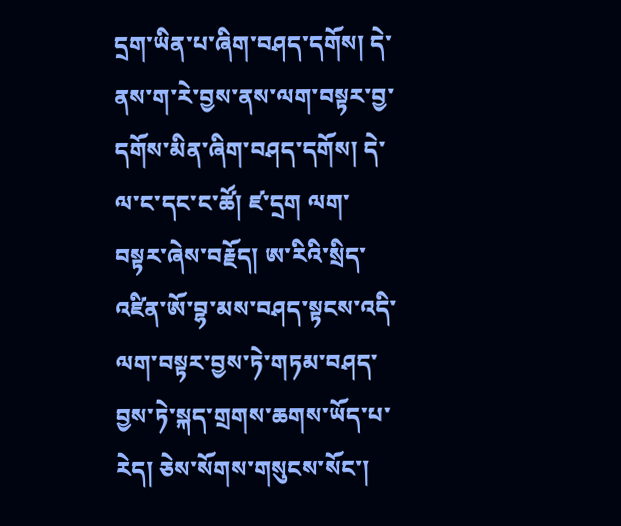དྲག་ཡིན་པ་ཞིག་བཤད་དགོས། དེ་ནས་ག་རེ་བྱས་ནས་ལག་བསྟར་བྱ་དགོས་མིན་ཞིག་བཤད་དགོས། དེ་ལ་ང་དང་ང་ཚོ། ཛ་དྲག ལག་བསྟར་ཞེས་བརྗོད། ཨ་རིའི་སྲིད་འཛིན་ཨོ་བྷ་མས་བཤད་སྟངས་འདི་ལག་བསྟར་བྱས་ཏེ་གཏམ་བཤད་བྱས་ཏེ་སྐད་གྲགས་ཆགས་ཡོད་པ་རེད། ཅེས་སོགས་གསུངས་སོང་།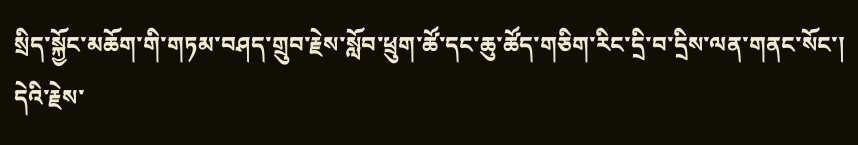སྲིད་སྐྱོང་མཆོག་གི་གཏམ་བཤད་གྲུབ་རྗེས་སློབ་ཕྲུག་ཚོ་དང་ཆུ་ཚོད་གཅིག་རིང་དྲི་བ་དྲིས་ལན་གནང་སོང་། དེའི་རྗེས་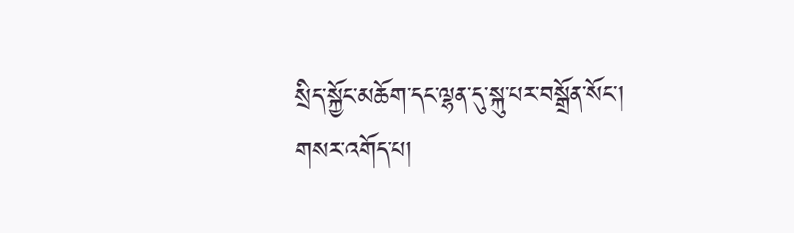སྲིད་སྐྱོང་མཆོག་དང་ལྷན་དུ་སྐུ་པར་བསྒྲོན་སོང་།
གསར་འགོད་པ།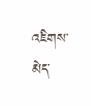འཇིགས་མེད་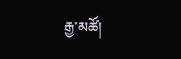རྒྱ་མཚོ།